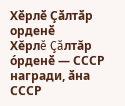Хӗрлӗ Ҫӑлтӑр орденӗ
Хĕрлĕ Çăлтăр о́рденӗ — СССР награди, ӑна СССР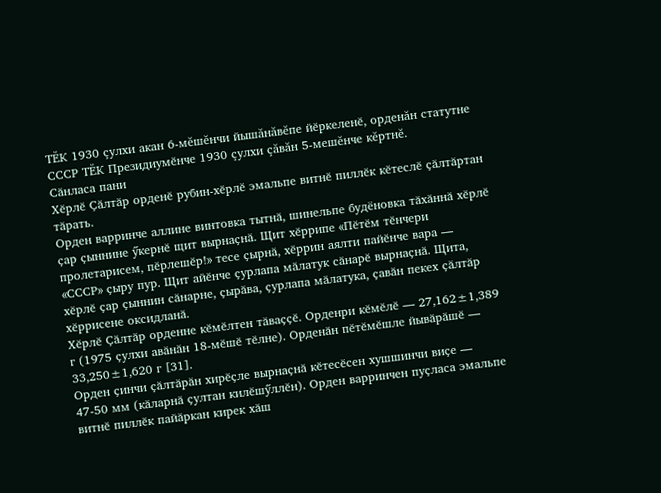ТӖК 1930 çулхи акан 6-мĕшĕнчи йышăнăвĕпе йӗркеленӗ, орденăн статутне СССР ТӖК Президиумӗнче 1930 çулхи çăвăн 5-мешĕнче кĕртнĕ.
Сӑнласа пани
Хӗрлӗ Ҫӑлтӑр орденӗ рубин-хӗрлӗ эмальпе витнӗ пиллӗк кӗтеслӗ ҫӑлтӑртан тӑрать.
Орден варринче аллине винтовка тытнӑ, шинельпе будёновка тӑхӑннӑ хӗрлӗ ҫар ҫыннине ӳкернӗ щит вырнаҫнӑ. Щит хӗррипе «Пӗтӗм тӗнчери пролетарисем, пӗрлешӗр!» тесе ҫырнӑ, хӗррин аялти пайӗнче вара — «СССР» ҫыру пур. Щит айӗнче ҫурлапа мӑлатук сӑнарӗ вырнаҫнӑ. Щита, хӗрлӗ ҫар ҫыннин сӑнарне, ҫырӑва, ҫурлапа мӑлатука, ҫавӑн пекех ҫӑлтӑр хӗррисене оксидланӑ.
Хӗрлӗ Ҫӑлтӑр орденне кӗмӗлтен тӑваҫҫӗ. Орденри кӗмӗлӗ — 27,162±1,389 г (1975 ҫулхи авӑнӑн 18-мӗшӗ тӗлне). Орденӑн пӗтӗмӗшле йывӑрӑшӗ — 33,250±1,620 г [31].
Орден ҫинчи ҫӑлтӑрӑн хирӗҫле вырнаҫнӑ кӗтесӗсен хушшинчи виҫе — 47-50 мм (кӑларнӑ ҫултан килӗшӳллӗн). Орден варринчен пуҫласа эмальпе витнӗ пиллӗк пайӑркан кирек хӑш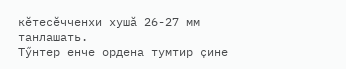кӗтесӗчченхи хушӑ 26-27 мм танлашать.
Тӳнтер енче ордена тумтир ҫине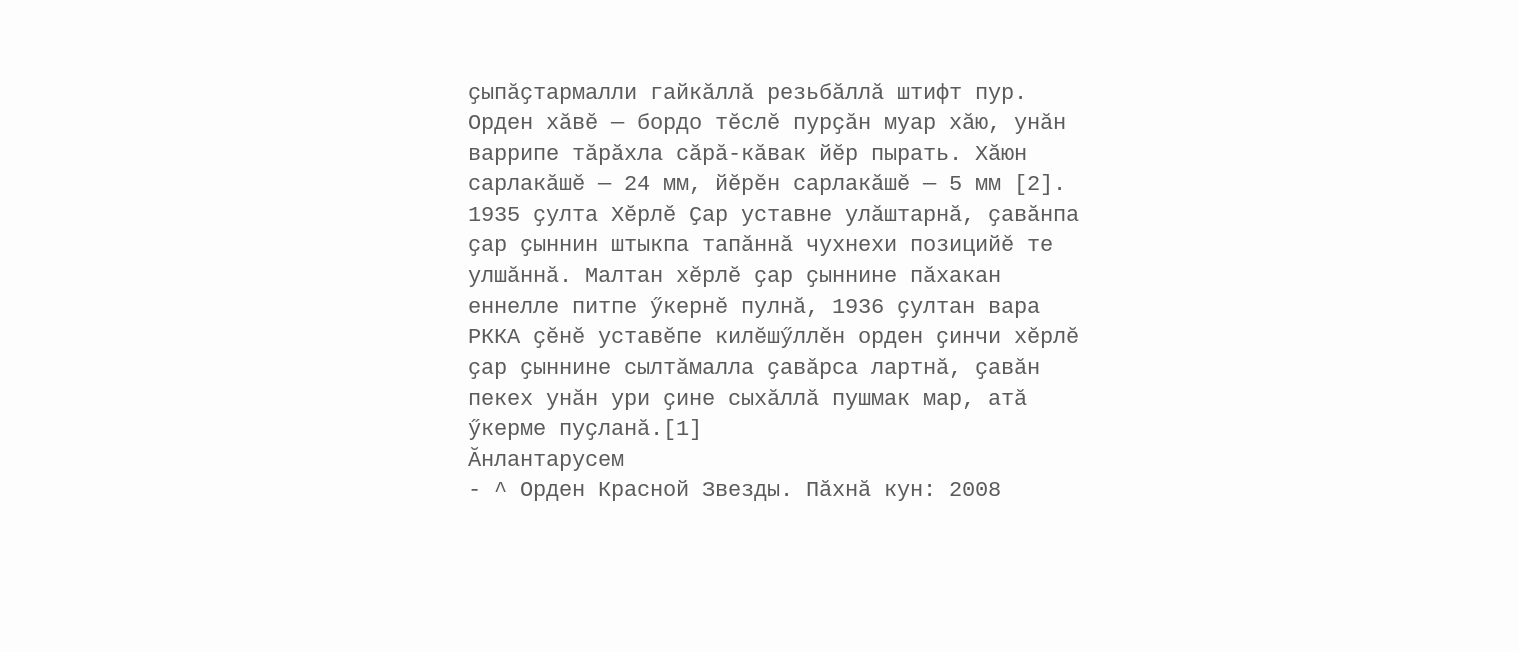ҫыпӑҫтармалли гайкӑллӑ резьбӑллӑ штифт пур.
Орден хӑвӗ — бордо тӗслӗ пурҫӑн муар хӑю, унӑн варрипе тӑрӑхла сӑрӑ-кӑвак йӗр пырать. Хӑюн сарлакӑшӗ — 24 мм, йӗрӗн сарлакӑшӗ — 5 мм [2].
1935 ҫулта Хӗрлӗ Ҫар уставне улӑштарнӑ, ҫавӑнпа ҫар ҫыннин штыкпа тапӑннӑ чухнехи позицийӗ те улшӑннӑ. Малтан хӗрлӗ ҫар ҫыннине пӑхакан еннелле питпе ӳкернӗ пулнӑ, 1936 ҫултан вара РККА ҫӗнӗ уставӗпе килӗшӳллӗн орден ҫинчи хӗрлӗ ҫар ҫыннине сылтӑмалла ҫавӑрса лартнӑ, ҫавӑн пекех унӑн ури ҫине сыхӑллӑ пушмак мар, атӑ ӳкерме пуҫланӑ.[1]
Ӑнлантарусем
- ^ Орден Красной Звезды. Пӑхнӑ кун: 2008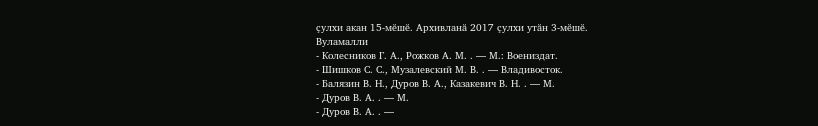ҫулхи акан 15-мӗшӗ. Архивланӑ 2017 ҫулхи утӑн 3-мӗшӗ.
Вуламалли
- Колесников Г. А., Рожков А. М. . — М.: Воениздат.
- Шишков С. С., Музалевский М. В. . — Владивосток.
- Балязин В. Н., Дуров В. А., Казакевич В. Н. . — М.
- Дуров В. А. . — М.
- Дуров В. А. . —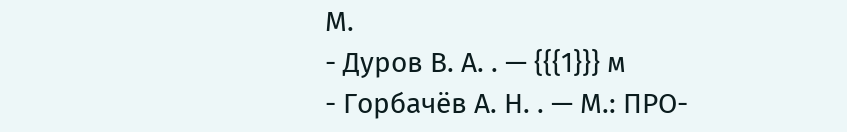М.
- Дуров В. А. . — {{{1}}} м
- Горбачёв А. Н. . — М.: ПРО-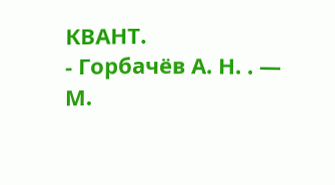КВАНТ.
- Горбачёв А. Н. . — М.